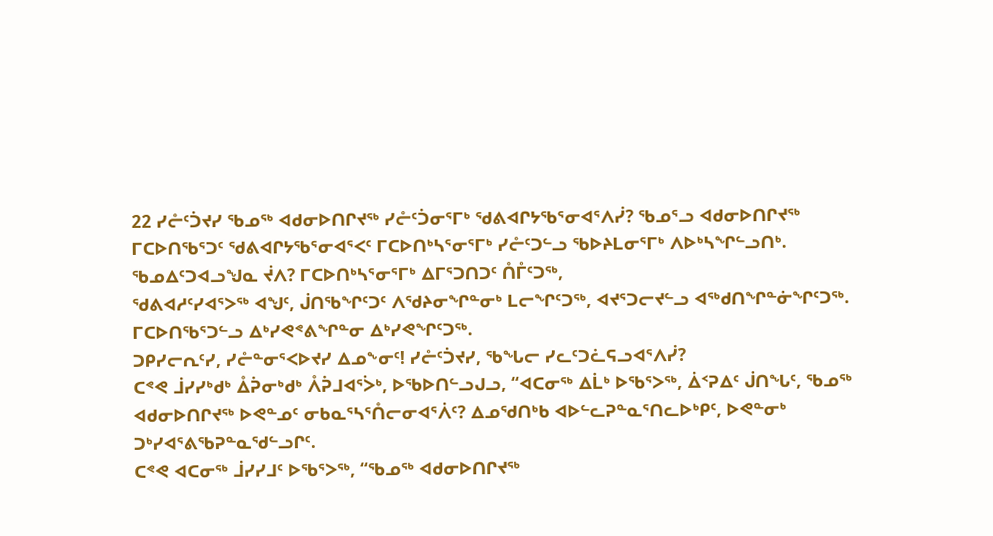22 ᓯᓔᑦᑑᔪᓯ ᖃᓄᖅ ᐊᑯᓂᐅᑎᒋᔪᖅ ᓯᓔᑦᑑᓂᕐᒥᒃ ᖁᕕᐊᒋᔭᖃᕐᓂᐊᕐᐱᓰ? ᖃᓄᕐᓗ ᐊᑯᓂᐅᑎᒋᔪᖅ ᒥᑕᐅᑎᖃᕐᑐᑦ ᖁᕕᐊᒋᔭᖃᕐᓂᐊᕐᐸᑦ ᒥᑕᐅᑎᒃᓴᕐᓂᕐᒥᒃ ᓯᓔᑦᑐᓪᓗ ᖃᐅᔨᒪᓂᕐᒥᒃ ᐱᐅᒃᓴᖏᓪᓗᑎᒃ.
ᖃᓄᐃᑦᑐᐊᓗᖑᓇ ᔫᐱ? ᒥᑕᐅᑎᒃᓴᕐᓂᕐᒥᒃ ᐃᒥᕐᑐᑎᑐᑦ ᑍᒤᑦᑐᖅ,
ᖁᕕᐊᓱᑦᓯᐊᕐᐳᖅ ᐊᖑᑦ, ᒎᑎᖃᖏᑦᑐᑦ ᐱᖁᔨᓂᖏᓐᓂᒃ ᒪᓕᖏᑦᑐᖅ, ᐊᔪᕐᑐᓕᔪᓪᓗ ᐊᖅᑯᑎᖏᓐᓃᖏᑦᑐᖅ. ᒥᑕᐅᑎᖃᕐᑐᓪᓗ ᐃᒃᓯᕙᕝᕕᖏᓐᓂ ᐃᒃᓯᕙᖏᑦᑐᖅ.
ᑐᑭᓯᓕᕆᑦᓯ, ᓯᓔᓐᓂᕐᐸᐅᔪᓯ ᐃᓄᖕᓂᑦ! ᓯᓔᑦᑑᔪᓯ, ᖃᖓᓕ ᓯᓚᑦᑐᓛᕋᓗᐊᕐᐱᓰ?
ᑕᕝᕙ ᒨᓯᓯᒃᑯᒃ ᐂᕉᓂᒃᑯᒃ ᐰᕉᒧᐊᕐᐴᒃ, ᐅᖃᐅᑎᓪᓗᒍᓗ, “ᐊᑕᓂᖅ ᐃᒫᒃ ᐅᖃᕐᐳᖅ, ᐄᑉᕈᐃᑦ ᒎᑎᖓᑦ, ᖃᓄᖅ ᐊᑯᓂᐅᑎᒋᔪᖅ ᐅᕙᓐᓄᑦ ᓂᑲᓇᕐᓴᕐᑍᓕᓂᐊᕐᐲᑦ? ᐃᓄᖁᑎᒃᑲ ᐊᐅᓪᓚᕈᓐᓇᕐᑎᓚᐅᒃᑭᑦ, ᐅᕙᓐᓂᒃ ᑐᒃᓯᐊᕐᕕᖃᕈᓐᓇᖁᓪᓗᒋᑦ.
ᑕᕝᕙ ᐊᑕᓂᖅ ᒨᓯᓯᒧᑦ ᐅᖃᕐᐳᖅ, “ᖃᓄᖅ ᐊᑯᓂᐅᑎᒋᔪᖅ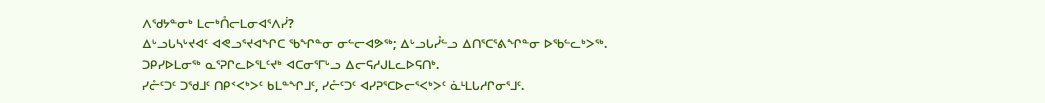ᐱᖁᔭᓐᓂᒃ ᒪᓕᒃᑍᓕᒪᓂᐊᕐᐱᓰ?
ᐃᒡᓗᒐᓴᒡᔪᐊᑦ ᐊᕙᓗᕐᔪᐊᖏᑕ ᖃᖏᓐᓂ ᓂᓪᓕᐊᕗᖅ; ᐃᒡᓗᒐᓮᓪᓗ ᐃᑎᕐᑕᕐᕕᖏᓐᓂ ᐅᖃᓪᓚᒃᐳᖅ.
ᑐᑭᓯᐅᒪᓂᖅ ᓇᕐᕈᒋᓚᐅᕐᒪᑦᔪᒃ ᐊᑕᓂᕐᒥᒡᓗ ᐃᓕᕋᓱᒍᒪᓚᐅᕋᑎᒃ.
ᓯᓔᑦᑐᑦ ᑐᖁᒧᑦ ᑎᑭᑉᐸᒃᐳᑦ ᑲᒪᓐᖏᒧᑦ, ᓯᓔᑦᑐᑦ ᐊᓯᕈᕐᑕᐅᓕᕐᐸᒃᐳᑦ ᓈᒻᒪᒐᓱᒋᓂᕐᒧᑦ.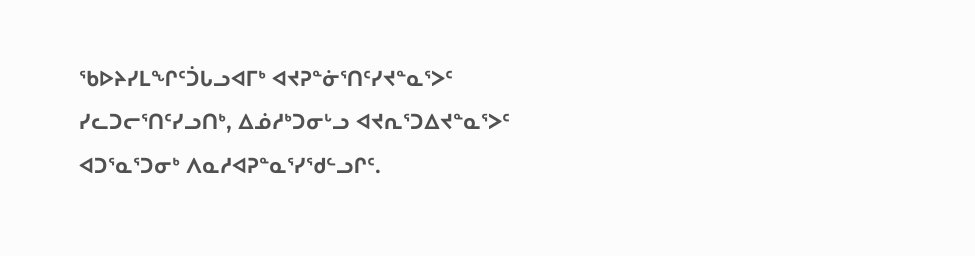ᖃᐅᔨᓯᒪᖏᑦᑑᒐᓗᐊᒥᒃ ᐊᔪᕈᓐᓃᕐᑎᑦᓯᔪᓐᓇᕐᐳᑦ ᓯᓚᑐᓕᕐᑎᑦᓯᓗᑎᒃ, ᐃᓅᓱᒃᑐᓂᒡᓗ ᐊᔪᕆᕐᑐᐃᔪᓐᓇᕐᐳᑦ ᐊᑐᕐᓇᕐᑐᓂᒃ ᐱᓇᓱᐊᕈᓐᓇᕐᓯᖁᓪᓗᒋᑦ.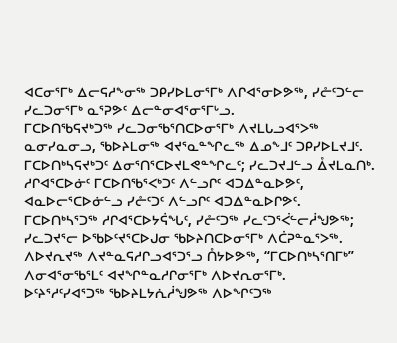ᐊᑕᓂᕐᒥᒃ ᐃᓕᕋᓱᖕᓂᖅ ᑐᑭᓯᐅᒪᓂᕐᒥᒃ ᐱᒋᐊᕐᓂᐅᕗᖅ, ᓯᓔᑦᑐᓪᓕ ᓯᓚᑐᓂᕐᒥᒃ ᓇᕐᕈᕗᑦ ᐃᓕᓐᓂᐊᕐᓂᕐᒥᒡᓗ.
ᒥᑕᐅᑎᖃᕋᔪᒃᑐᖅ ᓯᓚᑐᓂᖃᕐᑎᑕᐅᓂᕐᒥᒃ ᐱᔪᒪᒐᓗᐊᕐᐳᖅ ᓇᓂᓯᓇᓂᓗ, ᖃᐅᔨᒪᓂᖅ ᐊᔪᕐᓇᓐᖏᓚᖅ ᐃᓄᖕᒧᑦ ᑐᑭᓯᐅᒪᔪᒧᑦ.
ᒥᑕᐅᑎᒃᓴᕋᔪᒃᑐᑦ ᐃᓂᕐᑎᕐᑕᐅᔪᒪᕙᓐᖏᓚᑦ; ᓯᓚᑐᔪᒧᓪᓗ ᐂᔪᒪᓇᑎᒃ.
ᓱᒋᐊᕐᑕᐅᓃᑦ ᒥᑕᐅᑎᖃᕐᐸᒃᑐᑦ ᐱᓪᓗᒋᑦ ᐊᑐᐃᓐᓇᐅᕗᑦ, ᐊᓇᐅᓕᕐᑕᐅᓃᓪᓗ ᓯᓔᑦᑐᑦ ᐱᓪᓗᒋᑦ ᐊᑐᐃᓐᓇᐅᒋᕗᑦ.
ᒥᑕᐅᑎᒃᓴᕐᑐᖅ ᓱᒋᐊᕐᑕᐅᔭᕌᖓᑦ, ᓯᓔᑦᑐᖅ ᓯᓚᑦᑐᕐᐹᓪᓕᓲᖑᕗᖅ; ᓯᓚᑐᔪᕐᓕ ᐅᖃᐅᑦᔪᕐᑕᐅᒍᓂ ᖃᐅᔨᑎᑕᐅᓂᕐᒥᒃ ᐱᑖᕈᓐᓇᕐᐳᖅ.
ᐱᐅᔪᕆᔪᖅ ᐱᔪᓐᓇᕋᓱᒋᓗᐊᕐᑐᕐᓗ ᑍᔭᐅᕗᖅ, “ᒥᑕᐅᑎᒃᓴᕐᑎᒥᒃ” ᐱᓂᐊᕐᓂᖃᕐᒪᑦ ᐊᔪᖏᓐᓇᓱᒋᓂᕐᒥᒃ ᐱᐅᔪᕆᓂᕐᒥᒃ.
ᐅᑦᔨᕐᓱᑦᓯᐊᕐᑐᖅ ᖃᐅᔨᒪᔭᕇᓲᖑᕗᖅ ᐱᐅᖏᑦᑐᖅ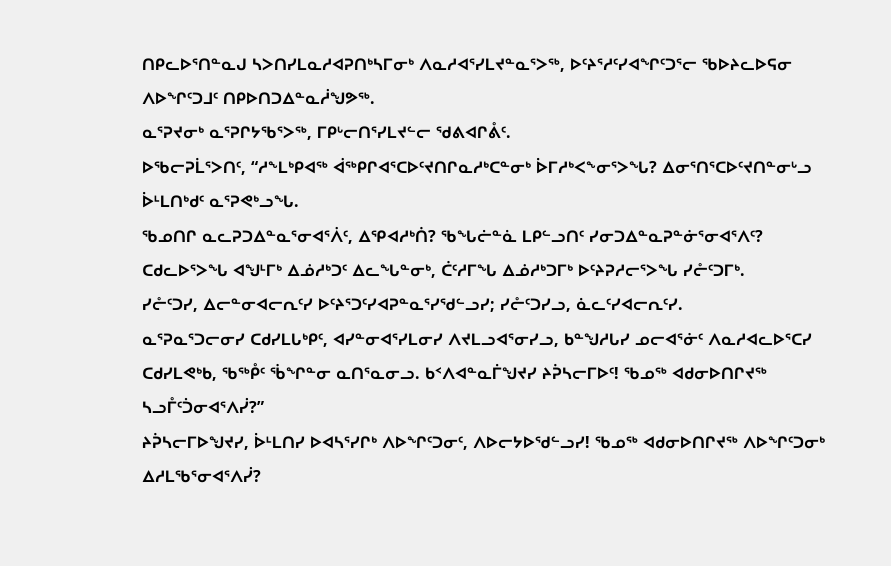ᑎᑭᓚᐅᕐᑎᓐᓇᒍ ᓴᐳᑎᓯᒪᓇᓱᐊᕈᑎᒃᓴᒥᓂᒃ ᐱᓇᓱᐊᕐᓯᒪᔪᓐᓇᕐᐳᖅ, ᐅᑦᔨᕐᓱᑦᓯᐊᖏᑦᑐᕐᓕ ᖃᐅᔨᓚᐅᕋᓂ ᐱᐅᖏᑦᑐᒧᑦ ᑎᑭᐅᑎᑐᐃᓐᓇᓲᖑᕗᖅ.
ᓇᕐᕈᔪᓂᒃ ᓇᕐᕈᒋᔭᖃᕐᐳᖅ, ᒥᑭᒡᓕᑎᕐᓯᒪᔪᓪᓕ ᖁᕕᐊᒋᕔᑦ.
ᐅᖃᓕᕈᒫᕐᐳᑎᑦ, “ᓱᖕᒪᒃᑭᐊᖅ ᐋᖅᑭᒋᐊᕐᑕᐅᑦᔪᑎᒋᓇᓱᒃᑕᓐᓂᒃ ᐆᒥᓱᒃᐸᖕᓂᕐᐳᖓ? ᐃᓂᕐᑎᕐᑕᐅᑦᔪᑎᓐᓂᒡᓗ ᐆᒻᒪᑎᒃᑯᑦ ᓇᕐᕈᕙᒃᓗᖓ.
ᖃᓄᑎᒋ ᓇᓚᕈᑐᐃᓐᓇᕐᓂᐊᕐᐲᑦ, ᐃᕿᐊᓱᒃᑏ? ᖃᖓᓖᓐᓈ ᒪᑭᓪᓗᑎᑦ ᓯᓂᑐᐃᓐᓇᕈᓐᓃᕐᓂᐊᕐᐱᑦ?
ᑕᑯᓚᐅᕐᐳᖓ ᐊᖑᒻᒥᒃ ᐃᓅᓱᒃᑐᑦ ᐃᓚᖓᓐᓂᒃ, ᑖᑦᓱᒥᖓ ᐃᓅᓱᒃᑐᒥᒃ ᐅᑦᔨᕈᓱᓕᕐᐳᖓ ᓯᓔᑦᑐᒥᒃ.
ᓯᓔᑦᑐᓯ, ᐃᓕᓐᓂᐊᓕᕆᑦᓯ ᐅᑦᔨᕐᑐᑦᓯᐊᕈᓐᓇᕐᓯᖁᓪᓗᓯ; ᓯᓔᑦᑐᓯᓗ, ᓈᓚᑦᓯᐊᓕᕆᑦᓯ.
ᓇᕐᕈᓇᕐᑐᓕᓂᓯ ᑕᑯᓯᒪᒐᒃᑭᑦ, ᐊᓯᓐᓂᐊᕐᓯᒪᓂᓯ ᐱᔪᒪᓗᐊᕐᓂᓯᓗ, ᑲᓐᖑᓱᒐᓯ ᓄᓕᐊᕐᓃᑦ ᐱᓇᓱᐊᓚᐅᕐᑕᓯ ᑕᑯᓯᒪᕙᒃᑲ, ᖃᖅᑬᑦ ᖄᖏᓐᓂ ᓇᑎᕐᓇᓂᓗ. ᑲᑉᐱᐊᓐᓇᒦᖑᔪᓯ ᔨᕉᓴᓕᒥᐅᑦ! ᖃᓄᖅ ᐊᑯᓂᐅᑎᒋᔪᖅ ᓴᓗᒤᑦᑑᓂᐊᕐᐱᓰ?”
ᔨᕉᓴᓕᒥᐅᖑᔪᓯ, ᐆᒻᒪᑎᓯ ᐅᐊᓴᕐᓯᒋᒃ ᐱᐅᖏᑦᑐᓂᑦ, ᐱᐅᓕᔭᐅᖁᓪᓗᓯ! ᖃᓄᖅ ᐊᑯᓂᐅᑎᒋᔪᖅ ᐱᐅᖏᑦᑐᓂᒃ ᐃᓱᒪᖃᕐᓂᐊᕐᐱᓰ?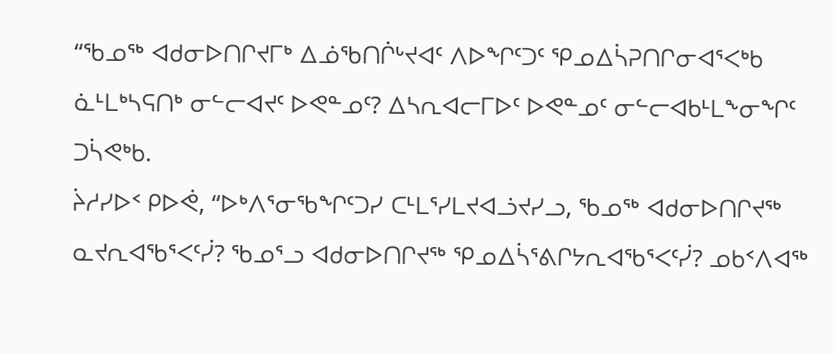“ᖃᓄᖅ ᐊᑯᓂᐅᑎᒋᔪᒥᒃ ᐃᓅᖃᑎᒌᒡᔪᐊᑦ ᐱᐅᖏᑦᑐᑦ ᕿᓄᐃᓵᕈᑎᒋᓂᐊᕐᐸᒃᑲ ᓈᒻᒪᒃᓴᕋᑎᒃ ᓂᓪᓕᐊᔪᑦ ᐅᕙᓐᓄᑦ? ᐃᓴᕆᐊᓕᒥᐅᑦ ᐅᕙᓐᓄᑦ ᓂᓪᓕᐊᑲᒻᒪᖕᓂᖏᑦ ᑐᓵᕙᒃᑲ.
ᔩᓱᓯᐅᑉ ᑭᐅᕚ, “ᐅᒃᐱᕐᓂᖃᖏᑦᑐᓯ ᑕᒻᒪᕐᓯᒪᔪᐊᓘᔪᓯᓗ, ᖃᓄᖅ ᐊᑯᓂᐅᑎᒋᔪᖅ ᓇᔪᕆᐊᖃᕐᐸᑦᓰ? ᖃᓄᕐᓗ ᐊᑯᓂᐅᑎᒋᔪᖅ ᕿᓄᐃᓵᕐᕕᒋᔭᕆᐊᖃᕐᐸᑦᓰ? ᓄᑲᑉᐱᐊᖅ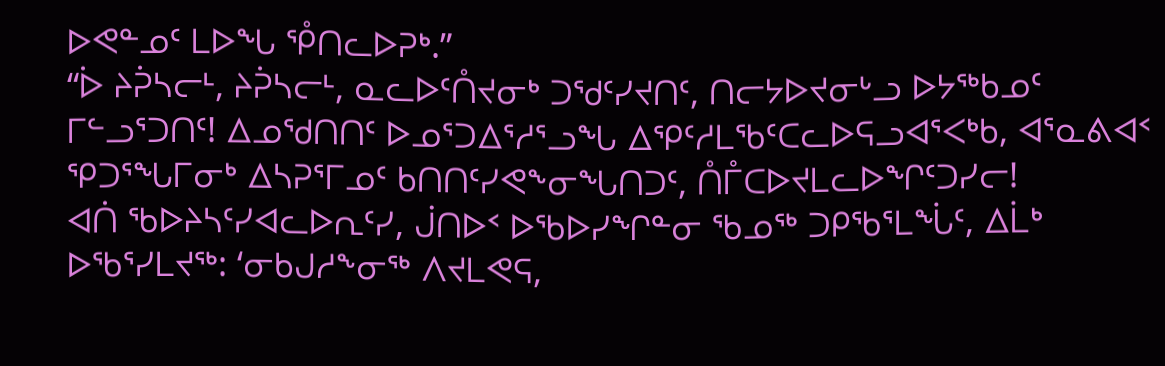ᐅᕙᓐᓄᑦ ᒪᐅᖓ ᕾᑎᓚᐅᕈᒃ.”
“ᐆ ᔨᕉᓴᓕᒻ, ᔨᕉᓴᓕᒻ, ᓇᓚᐅᑦᑍᔪᓂᒃ ᑐᖁᑦᓯᔪᑎᑦ, ᑎᓕᔭᐅᔪᓂᒡᓗ ᐅᔭᖅᑲᓄᑦ ᒥᓪᓗᕐᑐᑎᑦ! ᐃᓄᖁᑎᑎᑦ ᐅᓄᕐᑐᐃᕐᓱᕐᓗᖓ ᐃᕿᑦᓱᒪᖃᑦᑕᓚᐅᕋᓗᐊᕐᐸᒃᑲ, ᐊᕐᓇᕕᐊᑉ ᕿᑐᕐᖓᒥᓂᒃ ᐃᓴᕈᕐᒥᓄᑦ ᑲᑎᑎᑦᓯᕙᖕᓂᖓᑎᑐᑦ, ᑍᒤᑕᐅᔪᒪᓚᐅᖏᑦᑐᓯᓕ!
ᐊᑏ ᖃᐅᔨᓴᑦᓯᐊᓚᐅᕆᑦᓯ, ᒎᑎᐅᑉ ᐅᖃᐅᓯᖏᓐᓂ ᖃᓄᖅ ᑐᑭᖃᕐᒪᖔᑦ, ᐃᒫᒃ ᐅᖃᕐᓯᒪᔪᖅ: ‘ᓂᑲᒍᓱᖕᓂᖅ ᐱᔪᒪᕙᕋ,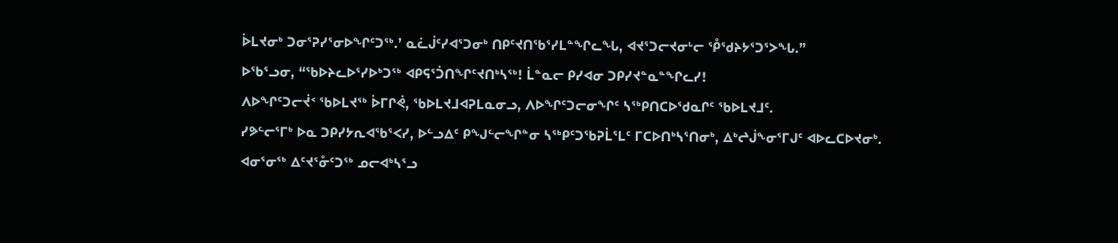ᐆᒪᔪᓂᒃ ᑐᓂᕐᕈᓯᕐᓂᐅᖏᑦᑐᖅ.’ ᓇᓛᒎᑦᓯᐊᕐᑐᓂᒃ ᑎᑭᑦᔪᑎᖃᕐᓯᒪᓐᖏᓚᖓ, ᐊᔪᕐᑐᓕᔪᓂᒡᓕ ᕾᖁᔨᔭᕐᑐᕐᐳᖓ.”
ᐅᖃᕐᓗᓂ, “ᖃᐅᔨᓚᐅᕐᓯᐅᒃᑐᖅ ᐊᑭᕋᕐᑑᑎᖏᑦᔪᑎᒃᓴᖅ! ᒫᓐᓇᓕ ᑭᓯᐊᓂ ᑐᑭᓯᔪᓐᓇᓐᖏᓚᓯ!
ᐱᐅᖏᑦᑐᓕᔫᑉ ᖃᐅᒪᔪᖅ ᐆᒥᒋᕚ, ᖃᐅᒪᔪᒧᐊᕈᒪᓇᓂᓗ, ᐱᐅᖏᑦᑐᓕᓂᖏᑦ ᓴᖅᑭᑎᑕᐅᖁᓇᒋᑦ ᖃᐅᒪᔪᒧᑦ.
ᓯᕗᓪᓕᕐᒥᒃ ᐅᓇ ᑐᑭᓯᔭᕆᐊᖃᕐᐸᓯ, ᐅᓪᓗᐃᑦ ᑭᖑᓪᓕᖏᓐᓂ ᓴᖅᑭᑦᑐᖃᕈᒫᕐᒪᑦ ᒥᑕᐅᑎᒃᓴᕐᑎᓂᒃ, ᐃᒃᖠᒎᖕᓂᕐᒥᒍᑦ ᐊᐅᓚᑕᐅᔪᓂᒃ.
ᐊᓂᕐᓂᖅ ᐃᑦᔪᕐᓁᑦᑐᖅ ᓄᓕᐊᒃᓴᕐᓗ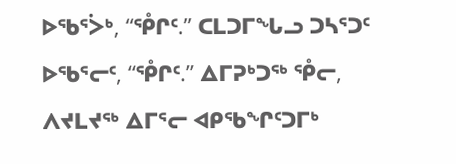ᐅᖃᕐᐴᒃ, “ᕾᒋᑦ.” ᑕᒪᑐᒥᖓᓗ ᑐᓴᕐᑐᑦ ᐅᖃᕐᓕᑦ, “ᕾᒋᑦ.” ᐃᒥᕈᒃᑐᖅ ᕾᓕ, ᐱᔪᒪᔪᖅ ᐃᒥᕐᓕ ᐊᑭᖃᖏᑦᑐᒥᒃ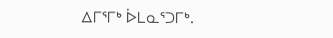ᐃᒥᕐᒥᒃ ᐆᒪᓇᕐᑐᒥᒃ.